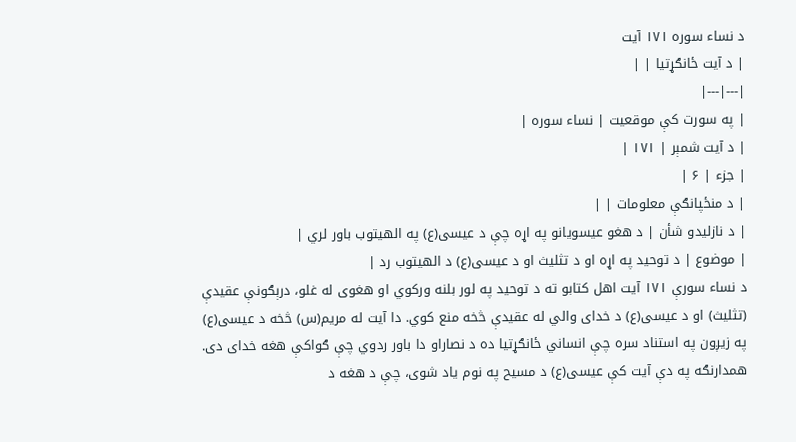د نساء سوره ۱۷۱ آیت
| د آیت ځانګړتیا | |
|---|---|
| په سورت کې موقعیت | نساء سوره |
| د آیت شمېر | ۱۷۱ |
| جزء | ۶ |
| د منځپانګې معلومات | |
| د نازلیدو شأن | د هغو عیسویانو په اړه چې د عیسی(ع) په الهیتوب باور لري |
| موضوع | د توحید په اړه او د تثلیث او د عیسی(ع) د الهیتوب رد |
د نساء سورې ۱۷۱ آیت اهل کتابو ته د توحید په لور بلنه ورکوي او هغوی له غلو، درېګونې عقیدې (تثلیث) او د عیسی(ع) د خدای والي له عقیدې څخه منع کوي. دا آیت له مریم(س) څخه د عیسی(ع) په زیږون په استناد سره چې انساني ځانګړتیا ده د نصاراو دا باور ردوي چې ګواکې هغه خدای دی.
همدارنګه په دې آیت کې عیسی(ع) د مسیح په نوم یاد شوی، چې د هغه د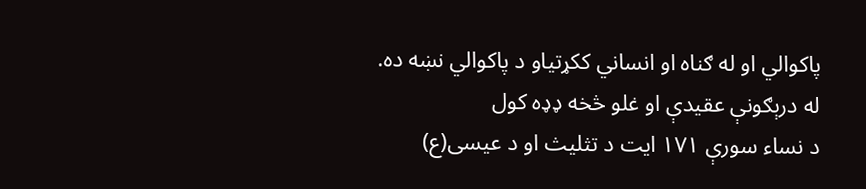پاکوالي او له ګناه او انساني ککړتیاو د پاکوالي نښه ده.
له درېګونې عقیدې او غلو څخه ډډه کول
د نساء سورې ۱۷۱ ایت د تثلیث او د عیسی(ع)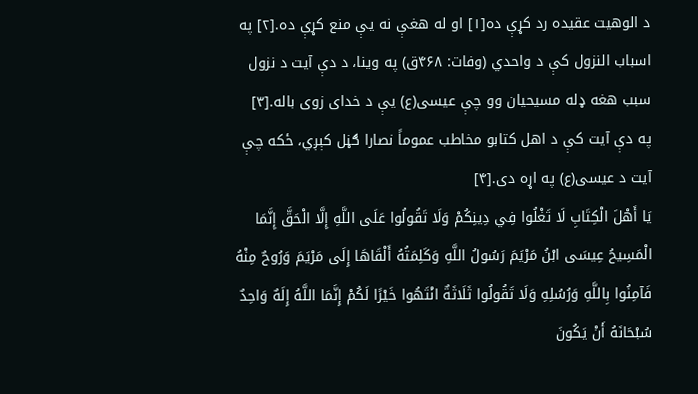د الوهیت عقیده رد کړې ده[۱] او له هغې نه یې منع کړې ده.[۲] په اسباب النزول کې د واحدي (وفات: ۴۶۸ق) په وینا، د دې آيت د نزول سبب هغه ډله مسیحیان وو چې عیسی(ع) یې د خدای زوی باله.[۳] په دې آيت کې د اهل کتابو مخاطب عموماً نصارا ګڼل کېږي، ځکه چې آیت د عیسی(ع) په اړه دی.[۴]
يَا أَهْلَ الْكِتَابِ لَا تَغْلُوا فِي دِينِكُمْ وَلَا تَقُولُوا عَلَى اللَّهِ إِلَّا الْحَقَّ إِنَّمَا الْمَسِيحُ عِيسَى ابْنُ مَرْيَمَ رَسُولُ اللَّهِ وَكَلِمَتُهُ أَلْقَاهَا إِلَى مَرْيَمَ وَرُوحٌ مِنْهُ فَآمِنُوا بِاللَّهِ وَرُسُلِهِ وَلَا تَقُولُوا ثَلَاثَةٌ انْتَهُوا خَيْرًا لَكُمْ إِنَّمَا اللَّهُ إِلَهٌ وَاحِدٌ سُبْحَانَهُ أَنْ يَكُونَ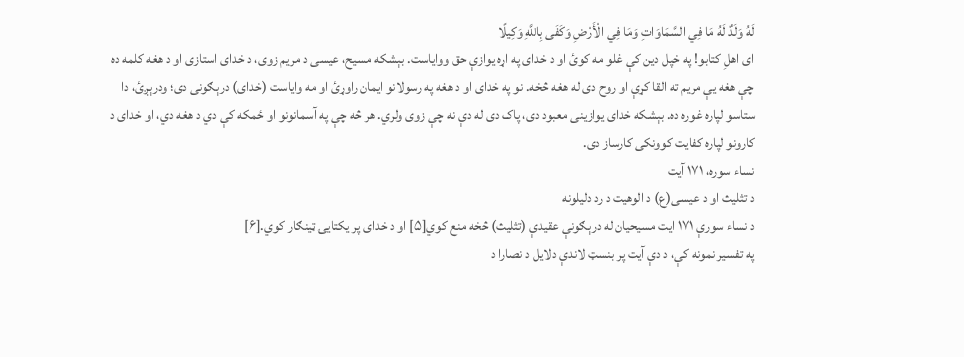لَهُ وَلَدٌ لَهُ مَا فِي السَّمَاوَاتِ وَمَا فِي الْأَرْضِ وَكَفَى بِاللَّهِ وَكِيلًا
ای اهلِ کتابو! په خپل دین کې غلو مه کوئ او د خدای په اړه یوازې حق ووایاست. بېشکه مسیح، عیسی د مریم زوی، د خدای استازی او د هغه کلمه ده چې هغه یې مریم ته القا کړې او روح دی له هغه څخه. نو په خدای او د هغه په رسولانو ایمان راوړئ او مه وایاست (خدای) درېګونی دی؛ ودرېږئ، دا ستاسو لپاره غوره ده. بېشکه خدای یوازینی معبود دی، پاک دی له دې نه چې زوی ولري. هر څه چې په آسمانونو او ځمکه کې دي د هغه دي، او خدای د کارونو لپاره کفایت کوونکی کارساز دی.
نساء سوره، ۱۷۱ آیت
د تثلیث او د عیسی(ع) د الوهیت د رد دلیلونه
د نساء سورې ۱۷۱ ایت مسیحیان له درېګونې عقیدې (تثلیث) څخه منع کوي[۵] او د خدای پر یکتایۍ ټینګار کوي.[۶]
په تفسیر نمونه کې، د دې آیت پر بنسټ لاندې دلایل د نصارا د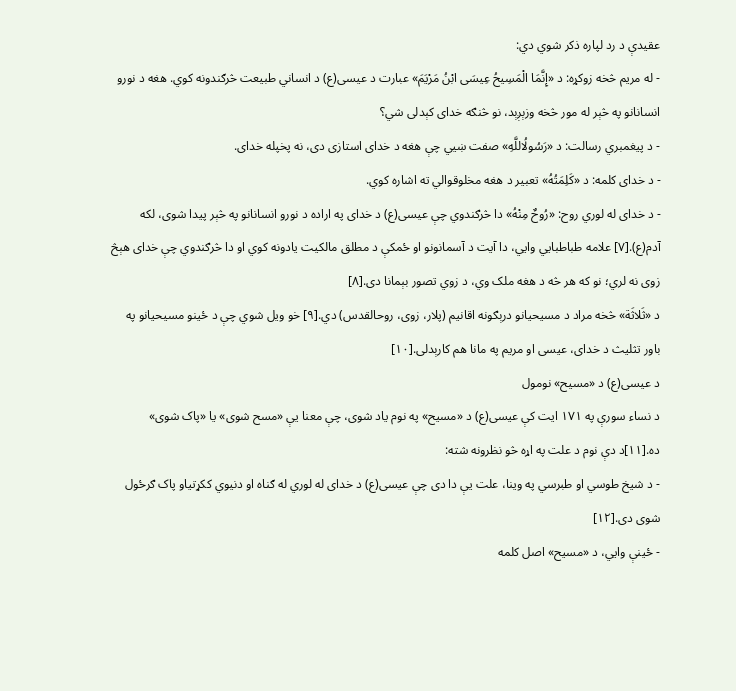عقیدې د رد لپاره ذکر شوي دي:
- له مریم څخه زوکړه: د «إِنَّمَا الْمَسِيحُ عِيسَى ابْنُ مَرْيَمَ» عبارت د عیسی(ع) د انساني طبیعت څرګندونه کوي. هغه د نورو انسانانو په څېر له مور څخه وزېږېد، نو څنګه خدای کېدلی شي؟
- د پیغمبري رسالت: د «رَسُولُاللَّهِ» صفت ښيي چې هغه د خدای استازی دی، نه پخپله خدای.
- د خدای کلمه: د «کَلِمَتُهُ» تعبیر د هغه مخلوقوالي ته اشاره کوي.
- د خدای له لوري روح: «رُوحٌ مِنْهُ» دا څرګندوي چې عیسی(ع) د خدای په اراده د نورو انسانانو په څېر پیدا شوی، لکه آدم(ع).[۷] علامه طباطبایي وایي، دا آیت د آسمانونو او ځمکې د مطلق مالکیت یادونه کوي او دا څرګندوي چې خدای هېڅ زوی نه لري؛ نو که هر څه د هغه ملک وي، د زوي تصور بېمانا دی.[۸]
د «ثَلاثَة» څخه مراد د مسیحیانو درېګونه اقانیم (پلار، زوی، روحالقدس) دي.[۹] خو ویل شوي چې د ځینو مسیحیانو په باور تثلیث د خدای، عیسی او مریم په مانا هم کارېدلی.[۱۰]
د عیسی(ع) د «مسیح» نومول
د نساء سورې په ۱۷۱ ایت کې عیسی(ع) د «مسیح» په نوم یاد شوی، چې معنا یې «مسح شوی» یا «پاک شوی» ده.[۱۱]د دې نوم د علت په اړه څو نظرونه شته:
- د شیخ طوسي او طبرسي په وینا، علت یې دا دی چې عیسی(ع) د خدای له لوري له ګناه او دنیوي ککړتیاو پاک ګرځول شوی دی.[۱۲]
- ځینې وایي، د «مسیح» اصل کلمه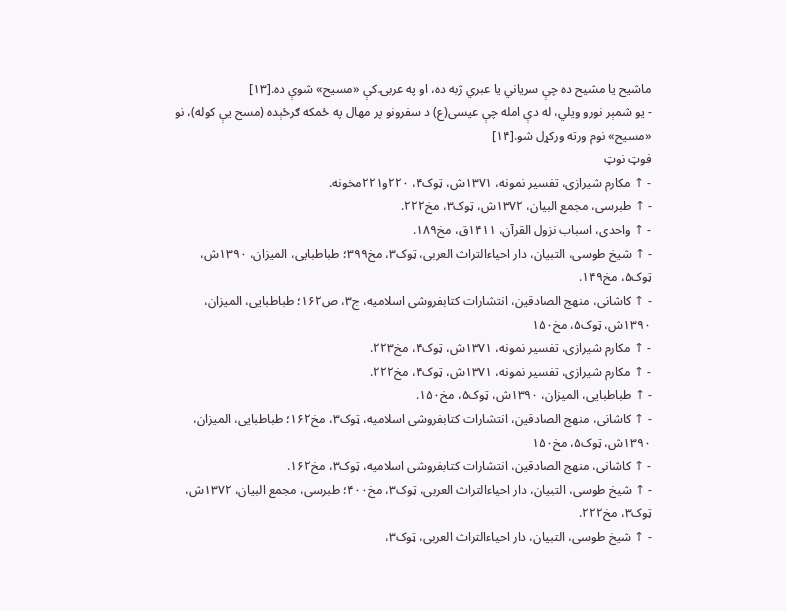ماشیح یا مشیح ده چې سریاني یا عبري ژبه ده، او په عربۍ کې «مسیح» شوې ده.[۱۳]
- یو شمېر نورو ویلي، له دې امله چې عیسی(ع) د سفرونو پر مهال په ځمکه ګرځېده (مسح یې کوله)، نو «مسیح» نوم ورته ورکړل شو.[۱۴]
فوټ نوټ
- ↑ مکارم شیرازی، تفسیر نمونه، ۱۳۷۱ش، ټوک۴، ۲۲۰و۲۲۱مخونه.
- ↑ طبرسی، مجمع البیان، ۱۳۷۲ش، ټوک۳، مخ۲۲۲.
- ↑ واحدی، اسباب نزول القرآن، ۱۴۱۱ق، مخ۱۸۹.
- ↑ شیخ طوسی، التبیان، دار احیاءالتراث العربی، ټوک۳، مخ۳۹۹؛ طباطبایی، المیزان، ۱۳۹۰ش، ټوک۵، مخ۱۴۹.
- ↑ کاشانی، منهج الصادقین، انتشارات کتابفروشی اسلامیه، ج۳، ص۱۶۲؛ طباطبایی، المیزان، ۱۳۹۰ش، ټوک۵، مخ۱۵۰
- ↑ مکارم شیرازی، تفسیر نمونه، ۱۳۷۱ش، ټوک۴، مخ۲۲۳.
- ↑ مکارم شیرازی، تفسیر نمونه، ۱۳۷۱ش، ټوک۴، مخ۲۲۲.
- ↑ طباطبایی، المیزان، ۱۳۹۰ش، ټوک۵، مخ۱۵۰.
- ↑ کاشانی، منهج الصادقین، انتشارات کتابفروشی اسلامیه، ټوک۳، مخ۱۶۲؛ طباطبایی، المیزان، ۱۳۹۰ش، ټوک۵، مخ۱۵۰
- ↑ کاشانی، منهج الصادقین، انتشارات کتابفروشی اسلامیه، ټوک۳، مخ۱۶۲.
- ↑ شیخ طوسی، التبیان، دار احیاءالتراث العربی، ټوک۳، مخ۴۰۰؛ طبرسی، مجمع البیان، ۱۳۷۲ش، ټوک۳، مخ۲۲۲.
- ↑ شیخ طوسی، التبیان، دار احیاءالتراث العربی، ټوک۳،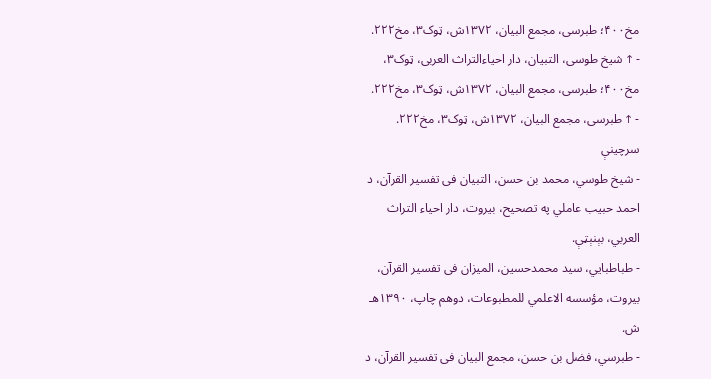مخ۴۰۰؛ طبرسی، مجمع البیان، ۱۳۷۲ش، ټوک۳، مخ۲۲۲.
- ↑ شیخ طوسی، التبیان، دار احیاءالتراث العربی، ټوک۳، مخ۴۰۰؛ طبرسی، مجمع البیان، ۱۳۷۲ش، ټوک۳، مخ۲۲۲.
- ↑ طبرسی، مجمع البیان، ۱۳۷۲ش، ټوک۳، مخ۲۲۲.
سرچينې
- شیخ طوسي، محمد بن حسن، التبیان فی تفسیر القرآن، د احمد حبیب عاملي په تصحیح، بیروت، دار احیاء التراث العربي، بېنېټې.
- طباطبایي، سید محمدحسین، المیزان فی تفسیر القرآن، بیروت، مؤسسه الاعلمي للمطبوعات، دوهم چاپ، ۱۳۹۰هـ ش.
- طبرسي، فضل بن حسن، مجمع البیان فی تفسیر القرآن، د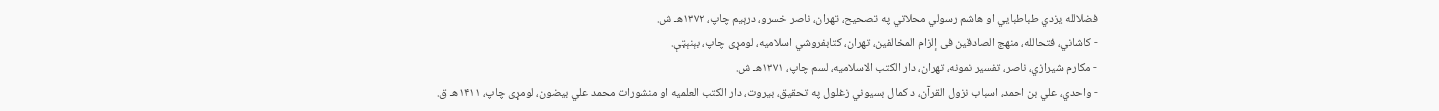فضلالله یزدي طباطبایي او هاشم رسولي محلاتي په تصحیح، تهران، ناصر خسرو، درېیم چاپ، ۱۳۷۲هـ ش.
- کاشاني، فتحالله، منهج الصادقین فی إلزام المخالفین، تهران، کتابفروشي اسلامیه، لومړی چاپ، بېنېټې.
- مکارم شیرازي، ناصر، تفسیر نمونه، تهران، دار الکتب الاسلامیه، لسم چاپ، ۱۳۷۱هـ ش.
- واحدي، علي بن احمد، اسباب نزول القرآن، د کمال بسیوني زغلول په تحقیق، بیروت، دار الکتب العلمیه او منشورات محمد علي بیضون، لومړی چاپ، ۱۴۱۱هـ ق.